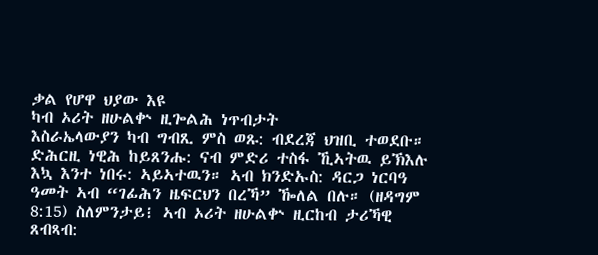ቃል የሆዋ ህያው እዩ
ካብ ኦሪት ዘሁልቍ ዚጐልሕ ነጥብታት
እስራኤላውያን ካብ ግብጺ ምስ ወጹ: ብደረጃ ህዝቢ ተወደቡ። ድሕርዚ ነዊሕ ከይጸንሑ: ናብ ምድሪ ተስፋ ኺኣትዉ ይኽእሉ እኳ እንተ ነበሩ: ኣይኣተዉን። ኣብ ክንድኡስ: ዳርጋ ነርባዓ ዓመት ኣብ “ገፊሕን ዜፍርህን በረኻ” ዀለል በሉ። (ዘዳግም 8:15) ስለምንታይ፧ ኣብ ኦሪት ዘሁልቍ ዚርከብ ታሪኻዊ ጸብጻብ: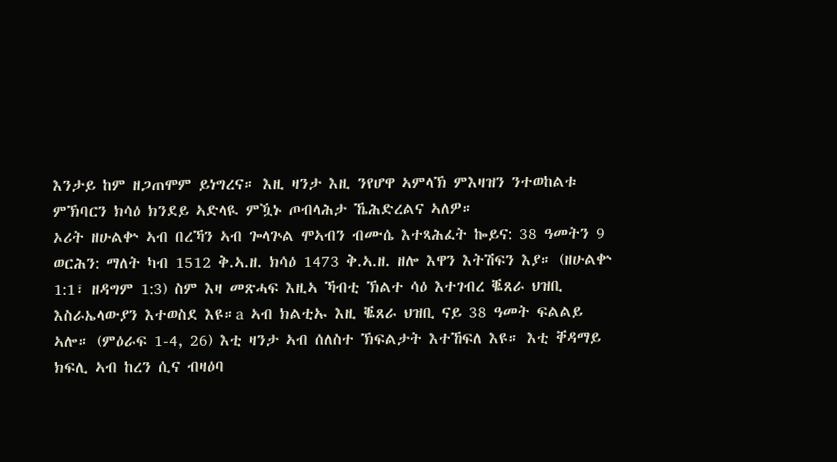እንታይ ከም ዘጋጠሞም ይነግረና። እዚ ዛንታ እዚ ንየሆዋ ኣምላኽ ምእዛዝን ንተወከልቱ ምኽባርን ክሳዕ ክንደይ ኣድላዪ ምዃኑ ጦብላሕታ ኼሕድረልና ኣለዎ።
ኦሪት ዘሁልቍ ኣብ በረኻን ኣብ ጐላጕል ሞኣብን ብሙሴ እተጻሕፈት ኰይና: 38 ዓመትን 9 ወርሕን: ማለት ካብ 1512 ቅ.ኣ.ዘ. ክሳዕ 1473 ቅ.ኣ.ዘ. ዘሎ እዋን እትሽፍን እያ። (ዘሁልቍ 1:1፣ ዘዳግም 1:3) ስም እዛ መጽሓፍ እዚኣ ኻብቲ ኽልተ ሳዕ እተገብረ ቘጸራ ህዝቢ እስራኤላውያን እተወስደ እዩ።a ኣብ ክልቲኡ እዚ ቘጸራ ህዝቢ ናይ 38 ዓመት ፍልልይ ኣሎ። (ምዕራፍ 1-4, 26) እቲ ዛንታ ኣብ ሰለስተ ኽፍልታት እተኸፍለ እዩ። እቲ ቐዳማይ ክፍሊ ኣብ ከረን ሲና ብዛዕባ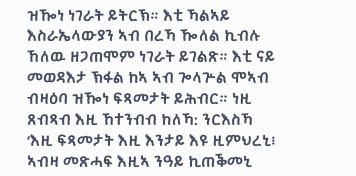ዝዀነ ነገራት ይትርኽ። እቲ ኻልኣይ እስራኤላውያን ኣብ በረኻ ዀለል ኪብሉ ኸለዉ ዘጋጠሞም ነገራት ይገልጽ። እቲ ናይ መወዳእታ ኽፋል ከኣ ኣብ ጐላጕል ሞኣብ ብዛዕባ ዝዀነ ፍጻመታት ይሕብር። ነዚ ጸብጻብ እዚ ኸተንብብ ከለኻ: ንርእስኻ ‘እዚ ፍጻመታት እዚ እንታይ እዩ ዚምህረኒ፧ ኣብዛ መጽሓፍ እዚኣ ንዓይ ኪጠቕመኒ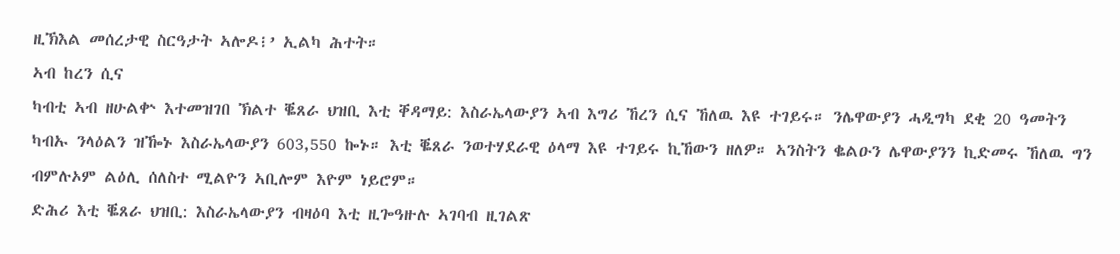ዚኽእል መሰረታዊ ስርዓታት ኣሎዶ፧’ ኢልካ ሕተት።
ኣብ ከረን ሲና
ካብቲ ኣብ ዘሁልቍ እተመዝገበ ኽልተ ቘጸራ ህዝቢ እቲ ቐዳማይ: እስራኤላውያን ኣብ እግሪ ኸረን ሲና ኸለዉ እዩ ተገይሩ። ንሌዋውያን ሓዲግካ ደቂ 20 ዓመትን ካብኡ ንላዕልን ዝዀኑ እስራኤላውያን 603,550 ኰኑ። እቲ ቘጸራ ንወተሃደራዊ ዕላማ እዩ ተገይሩ ኪኸውን ዘለዎ። ኣንስትን ቈልዑን ሌዋውያንን ኪድመሩ ኸለዉ ግን ብምሉኦም ልዕሊ ሰለስተ ሚልዮን ኣቢሎም እዮም ነይሮም።
ድሕሪ እቲ ቘጸራ ህዝቢ: እስራኤላውያን ብዛዕባ እቲ ዚጐዓዙሉ ኣገባብ ዚገልጽ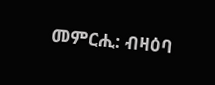መምርሒ: ብዛዕባ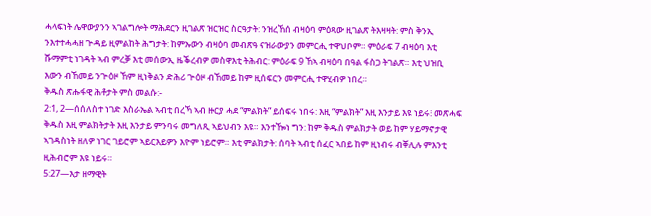ሓላፍነት ሌዋውያንን ኣገልግሎት ማሕደርን ዚገልጽ ዝርዝር ስርዓታት: ንዝረኸሰ ብዛዕባ ምዕጻው ዚገልጽ ትእዛዛት: ምስ ቅንኢ ንእተተሓሓዘ ጕዳይ ዚምልከት ሕግታት: ከምኡውን ብዛዕባ መብጽዓ ናዝራውያን መምርሒ ተዋህቦም። ምዕራፍ 7 ብዛዕባ እቲ ሹማምቲ ነገዳት ኣብ ምረቓ እቲ መሰውኢ ዜቕረብዎ መስዋእቲ ትሕብር: ምዕራፍ 9 ኸኣ ብዛዕባ በዓል ፋስጋ ትገልጽ። እቲ ህዝቢ እውን ብኸመይ ንጕዕዞ ኸም ዚነቅልን ድሕሪ ጕዕዞ ብኸመይ ከም ዚሰፍርን መምርሒ ተዋሂብዎ ነበረ።
ቅዱስ ጽሑፋዊ ሕቶታት ምስ መልሱ:-
2:1, 2—ሰሰለስተ ነገድ እስራኤል ኣብቲ በረኻ ኣብ ዙርያ ሓደ “ምልክት” ይሰፍሩ ነበሩ: እዚ “ምልክት” እዚ እንታይ እዩ ነይሩ፧ መጽሓፍ ቅዱስ እዚ ምልክትታት እዚ እንታይ ምንባሩ መግለጺ ኣይህብን እዩ። እንተዀነ ግን: ከም ቅዱስ ምልክታት ወይ ከም ሃይማኖታዊ ኣገዳስነት ዘለዎ ነገር ገይሮም ኣይርእይዎን እዮም ነይሮም። እቲ ምልክታት: ሰባት ኣብቲ ሰፈር ኣበይ ከም ዚነብሩ ብቐሊሉ ምእንቲ ዚሕብሮም እዩ ነይሩ።
5:27—እታ ዘማዊት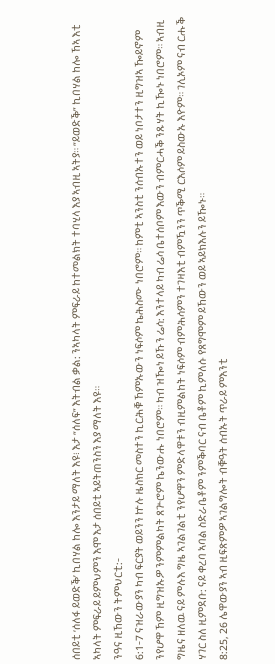ሰበይቲ ‘ሰለፋ ይወድቕ’ ኪበሃል ከሎ እንታይ ማለት እዩ፧ እታ “ሰለፍ” እትብል ቃል: ንኣካላት ምፍራይ ከተመልክት ተባሂላ እያ ኣብዚ ኣትያ። “ይወድቕ” ኪበሃል ከሎ ኸኣ እቲ ኣካላት ምፍራይ ይምህምን እሞ እታ ሰበይቲ ኣይትጠንስን እያ ማለት እዩ።
ንዓና ዚኸውን ትምህርቲ:-
6:1-7 ናዝራውያን ካብ ፍርያት ወይንን ኵሉ ዜስክር መስተን ኪርሕቑ ኸምኡውን ነፍሶም ኬሕስሙ ነበሮም። ከምቲ ኣንስቲ ንሰብኡተን ወይ ነቦታተን ዚግዝኣ ዀይኖም ንየሆዋ ኸም ዚግዝኡዎ ንምምልካት ጸጕሮም ኬንውሑ ነበሮም። ካብ ዝዀነ ይኹን ሬሳ: እንተላይ ካብ ሬሳ ቤተሰቦም እውን ብምርሓቕ ንጹሃት ኪዀኑ ነበሮም። ኣብዚ ግዜና ዘለዉ ናይ ምሉእ ግዜ ኣገልገልቲ ንየሆዋን ምድላዋቱን ብዚምልከት ነፍሶም ብምሕሳምን ተገዛእቲ ብምዃንን ጥቕሚ ርእሶም ይስውኡ እዮም። ገሊኦም ናብ ርሑቕ ሃገር ስለ ዚምደቡ: ናይ ቀረባ ኣባል ስድራቤቶም ንምቕባር ናብ ቤቶም ኪምለሱ የጸግሞም ይኸውን ወይ ኣይክእሉን ይዀኑ።
8:25, 26 ሌዋውያን ኣብ ዚፍጽምዎ ኣገልግሎት ብቑዓት ሰብኡት ጥራይ ምእንቲ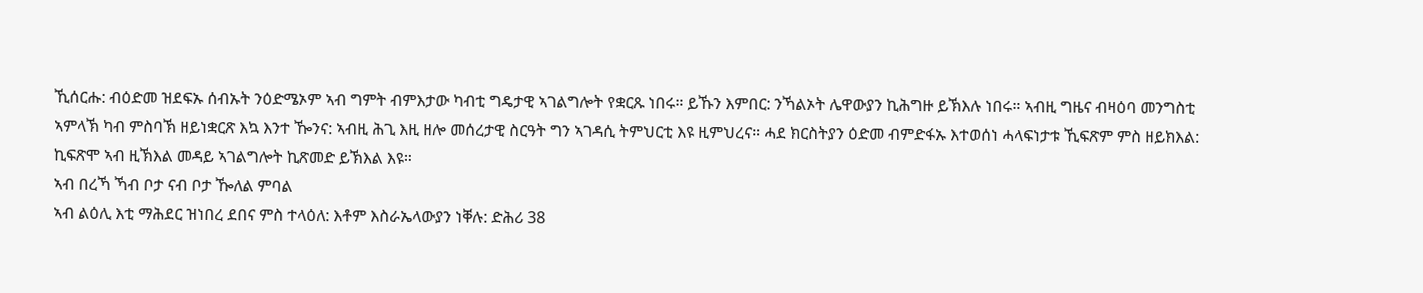ኺሰርሑ: ብዕድመ ዝደፍኡ ሰብኡት ንዕድሜኦም ኣብ ግምት ብምእታው ካብቲ ግዴታዊ ኣገልግሎት የቋርጹ ነበሩ። ይኹን እምበር: ንኻልኦት ሌዋውያን ኪሕግዙ ይኽእሉ ነበሩ። ኣብዚ ግዜና ብዛዕባ መንግስቲ ኣምላኽ ካብ ምስባኽ ዘይነቋርጽ እኳ እንተ ዀንና: ኣብዚ ሕጊ እዚ ዘሎ መሰረታዊ ስርዓት ግን ኣገዳሲ ትምህርቲ እዩ ዚምህረና። ሓደ ክርስትያን ዕድመ ብምድፋኡ እተወሰነ ሓላፍነታቱ ኺፍጽም ምስ ዘይክእል: ኪፍጽሞ ኣብ ዚኽእል መዳይ ኣገልግሎት ኪጽመድ ይኽእል እዩ።
ኣብ በረኻ ኻብ ቦታ ናብ ቦታ ዀለል ምባል
ኣብ ልዕሊ እቲ ማሕደር ዝነበረ ደበና ምስ ተላዕለ: እቶም እስራኤላውያን ነቐሉ: ድሕሪ 38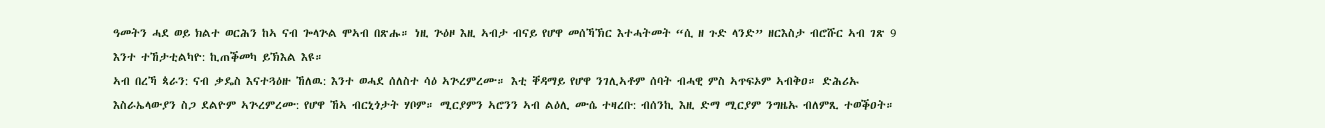ዓመትን ሓደ ወይ ክልተ ወርሕን ከኣ ናብ ጐላጕል ሞኣብ በጽሑ። ነዚ ጕዕዞ እዚ ኣብታ ብናይ የሆዋ መሰኻኽር እተሓትመት “ሲ ዘ ጉድ ላንድ” ዘርእስታ ብሮሹር ኣብ ገጽ 9 እንተ ተኸታቲልካዮ: ኪጠቕመካ ይኽእል እዩ።
ኣብ በረኻ ጳራን: ናብ ቃዴስ እናተጓዕዙ ኸለዉ: እንተ ወሓደ ሰለስተ ሳዕ ኣጕረምረሙ። እቲ ቐዳማይ የሆዋ ንገሊኣቶም ሰባት ብሓዊ ምስ ኣጥፍኦም ኣብቅዐ። ድሕሪኡ እስራኤላውያን ስጋ ደልዮም ኣጕረምረሙ: የሆዋ ኸኣ ብርኒጎታት ሃቦም። ሚርያምን ኣሮንን ኣብ ልዕሊ ሙሴ ተዛረቡ: ብሰንኪ እዚ ድማ ሚርያም ንግዜኡ ብለምጺ ተወቕዐት።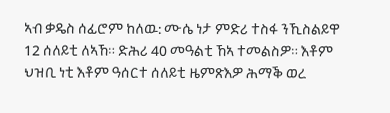ኣብ ቃዴስ ሰፊሮም ከለዉ: ሙሴ ነታ ምድሪ ተስፋ ንኺስልይዋ 12 ሰለይቲ ለኣኸ። ድሕሪ 40 መዓልቲ ኸኣ ተመልስዎ። እቶም ህዝቢ ነቲ እቶም ዓሰርተ ሰለይቲ ዜምጽእዎ ሕማቕ ወረ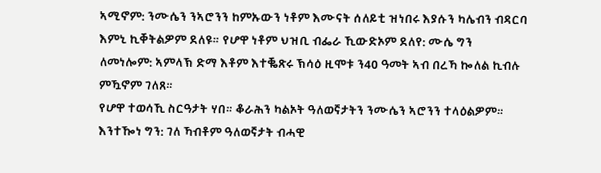ኣሚኖም: ንሙሴን ንኣሮንን ከምኡውን ነቶም እሙናት ሰለይቲ ዝነበሩ እያሱን ካሌብን ብዳርባ እምኒ ኪቐትልዎም ደለዩ። የሆዋ ነቶም ህዝቢ ብፌራ ኺውድኦም ደለየ: ሙሴ ግን ለመነሎም: ኣምላኽ ድማ እቶም እተቘጽሩ ኽሳዕ ዚሞቱ ን40 ዓመት ኣብ በረኻ ኰለል ኪብሉ ምዃኖም ገለጸ።
የሆዋ ተወሳኺ ስርዓታት ሃበ። ቆራሕን ካልኦት ዓለወኛታትን ንሙሴን ኣሮንን ተላዕልዎም። እንተዀነ ግን: ገለ ኻብቶም ዓለወኛታት ብሓዊ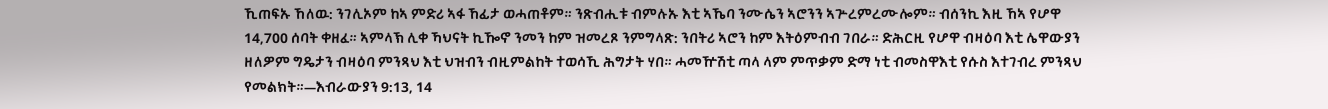ኺጠፍኡ ኸለዉ: ንገሊኦም ከኣ ምድሪ ኣፋ ኸፊታ ወሓጠቶም። ንጽብሒቱ ብምሉኡ እቲ ኣኼባ ንሙሴን ኣሮንን ኣጕረምረሙሎም። ብሰንኪ እዚ ኸኣ የሆዋ 14,700 ሰባት ቀዘፈ። ኣምላኽ ሊቀ ኻህናት ኪዀኖ ንመን ከም ዝመረጾ ንምግላጽ: ንበትሪ ኣሮን ከም እትዕምብብ ገበራ። ድሕርዚ የሆዋ ብዛዕባ እቲ ሌዋውያን ዘለዎም ግዴታን ብዛዕባ ምንጻህ እቲ ህዝብን ብዚምልከት ተወሳኺ ሕግታት ሃበ። ሓመዅሽቲ ጣላ ላም ምጥቃም ድማ ነቲ ብመስዋእቲ የሱስ እተገብረ ምንጻህ የመልክት።—እብራውያን 9:13, 14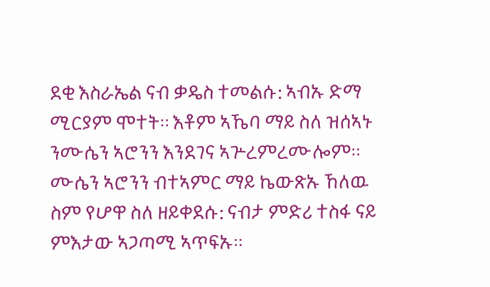ደቂ እስራኤል ናብ ቃዴስ ተመልሱ: ኣብኡ ድማ ሚርያም ሞተት። እቶም ኣኼባ ማይ ስለ ዝሰኣኑ ንሙሴን ኣሮንን እንደገና ኣጕረምረሙሎም። ሙሴን ኣሮንን ብተኣምር ማይ ኬውጽኡ ኸለዉ ስም የሆዋ ስለ ዘይቀደሱ: ናብታ ምድሪ ተስፋ ናይ ምእታው ኣጋጣሚ ኣጥፍኡ።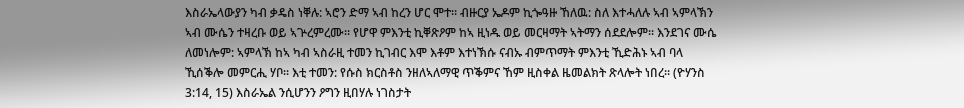እስራኤላውያን ካብ ቃዴስ ነቐሉ: ኣሮን ድማ ኣብ ከረን ሆር ሞተ። ብዙርያ ኤዶም ኪጐዓዙ ኸለዉ: ስለ እተሓለሉ ኣብ ኣምላኽን ኣብ ሙሴን ተዛረቡ ወይ ኣጕረምረሙ። የሆዋ ምእንቲ ኪቐጽዖም ከኣ ዚነዱ ወይ መርዛማት ኣትማን ሰደደሎም። እንደገና ሙሴ ለመነሎም: ኣምላኽ ከኣ ካብ ኣስራዚ ተመን ኪገብር እሞ እቶም እተነኽሱ ናብኡ ብምጥማት ምእንቲ ኺድሕኑ ኣብ ባላ ኺሰቕሎ መምርሒ ሃቦ። እቲ ተመን: የሱስ ክርስቶስ ንዘለኣለማዊ ጥቕምና ኸም ዚስቀል ዜመልክት ጽላሎት ነበረ። (ዮሃንስ 3:14, 15) እስራኤል ንሲሆንን ዖግን ዚበሃሉ ነገስታት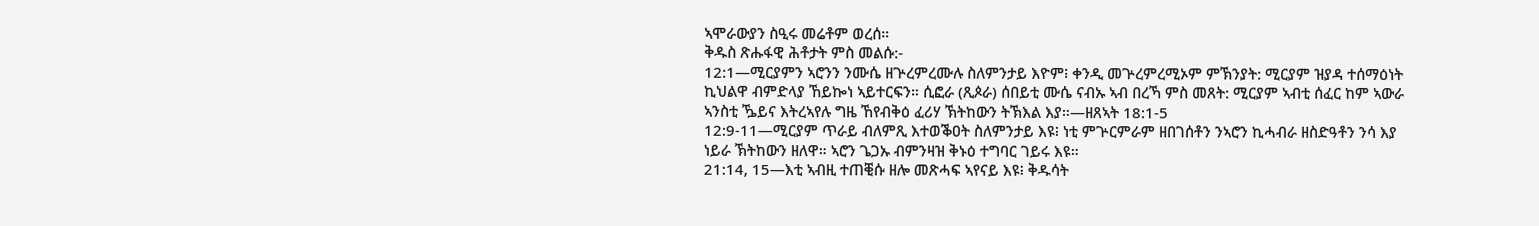ኣሞራውያን ስዒሩ መሬቶም ወረሰ።
ቅዱስ ጽሑፋዊ ሕቶታት ምስ መልሱ:-
12:1—ሚርያምን ኣሮንን ንሙሴ ዘጕረምረሙሉ ስለምንታይ እዮም፧ ቀንዲ መጕረምረሚኦም ምኽንያት: ሚርያም ዝያዳ ተሰማዕነት ኪህልዋ ብምድላያ ኸይኰነ ኣይተርፍን። ሲፎራ (ጺጶራ) ሰበይቲ ሙሴ ናብኡ ኣብ በረኻ ምስ መጸት: ሚርያም ኣብቲ ሰፈር ከም ኣውራ ኣንስቲ ዄይና እትረኣየሉ ግዜ ኸየብቅዕ ፈሪሃ ኽትከውን ትኽእል እያ።—ዘጸኣት 18:1-5
12:9-11—ሚርያም ጥራይ ብለምጺ እተወቕዐት ስለምንታይ እዩ፧ ነቲ ምጕርምራም ዘበገሰቶን ንኣሮን ኪሓብራ ዘስድዓቶን ንሳ እያ ነይራ ኽትከውን ዘለዋ። ኣሮን ጌጋኡ ብምንዛዝ ቅኑዕ ተግባር ገይሩ እዩ።
21:14, 15—እቲ ኣብዚ ተጠቒሱ ዘሎ መጽሓፍ ኣየናይ እዩ፧ ቅዱሳት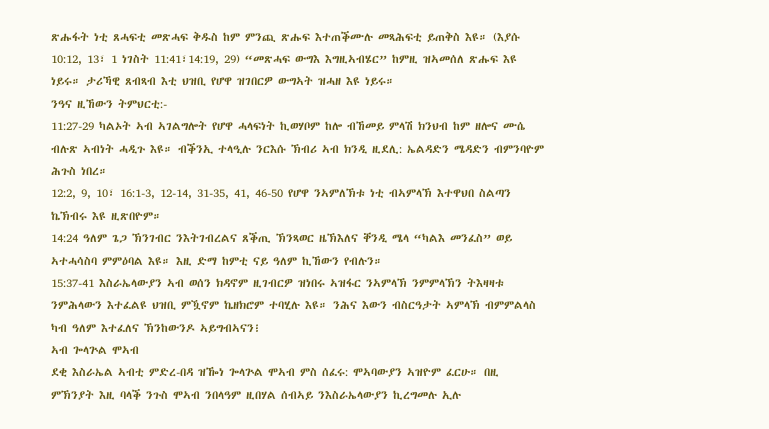ጽሑፋት ነቲ ጸሓፍቲ መጽሓፍ ቅዱስ ከም ምንጪ ጽሑፍ እተጠቕሙሉ መጻሕፍቲ ይጠቅስ እዩ። (እያሱ 10:12, 13፣ 1 ነገስት 11:41፣14:19, 29) “መጽሓፍ ውግእ እግዚኣብሄር” ከምዚ ዝኣመሰለ ጽሑፍ እዩ ነይሩ። ታሪኻዊ ጸብጻብ እቲ ህዝቢ የሆዋ ዝገበርዎ ውግኣት ዝሓዘ እዩ ነይሩ።
ንዓና ዚኸውን ትምህርቲ:-
11:27-29 ካልኦት ኣብ ኣገልግሎት የሆዋ ሓላፍነት ኪወሃቦም ከሎ ብኸመይ ምላሽ ክንህብ ከም ዘሎና ሙሴ ብሉጽ ኣብነት ሓዲጉ እዩ። ብቕንኢ ተላዒሉ ንርእሱ ኽብሪ ኣብ ክንዲ ዚደሊ: ኤልዳድን ሜዳድን ብምንባዮም ሕጉስ ነበረ።
12:2, 9, 10፣ 16:1-3, 12-14, 31-35, 41, 46-50 የሆዋ ንኣምለኽቱ ነቲ ብኣምላኽ እተዋህበ ስልጣን ኬኽብሩ እዩ ዚጽበዮም።
14:24 ዓለም ጌጋ ኽንገብር ንእትገብረልና ጸቕጢ ኽንጻወር ዜኽእለና ቐንዲ ሜላ “ካልእ መንፈስ” ወይ ኣተሓሳስባ ምምዕባል እዩ። እዚ ድማ ከምቲ ናይ ዓለም ኪኸውን የብሉን።
15:37-41 እስራኤላውያን ኣብ ወሰን ክዳኖም ዚገብርዎ ዝነበሩ ኣዝፋር ንኣምላኽ ንምምላኽን ትእዛዛቱ ንምሕላውን እተፈልዩ ህዝቢ ምዃኖም ኬዘክሮም ተባሂሉ እዩ። ንሕና እውን ብስርዓታት ኣምላኽ ብምምልላስ ካብ ዓለም እተፈለና ኽንከውንዶ ኣይግብኣናን፧
ኣብ ጐላጕል ሞኣብ
ደቂ እስራኤል ኣብቲ ምድረ-በዳ ዝዀነ ጐላጕል ሞኣብ ምስ ሰፈሩ: ሞኣባውያን ኣዝዮም ፈርሁ። በዚ ምኽንያት እዚ ባላቕ ንጉስ ሞኣብ ንበላዓም ዚበሃል ሰብኣይ ንእስራኤላውያን ኪረግመሉ ኢሉ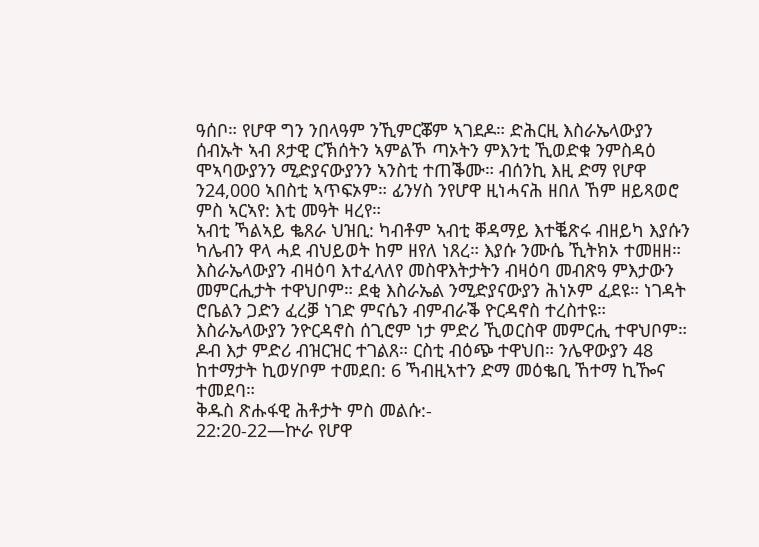ዓሰቦ። የሆዋ ግን ንበላዓም ንኺምርቖም ኣገደዶ። ድሕርዚ እስራኤላውያን ሰብኡት ኣብ ጾታዊ ርኽሰትን ኣምልኾ ጣኦትን ምእንቲ ኺወድቁ ንምስዳዕ ሞኣባውያንን ሚድያናውያንን ኣንስቲ ተጠቕሙ። ብሰንኪ እዚ ድማ የሆዋ ን24,000 ኣበስቲ ኣጥፍኦም። ፊንሃስ ንየሆዋ ዚነሓናሕ ዘበለ ኸም ዘይጻወሮ ምስ ኣርኣየ: እቲ መዓት ዛረየ።
ኣብቲ ኻልኣይ ቈጸራ ህዝቢ: ካብቶም ኣብቲ ቐዳማይ እተቘጽሩ ብዘይካ እያሱን ካሌብን ዋላ ሓደ ብህይወት ከም ዘየለ ነጸረ። እያሱ ንሙሴ ኺትክኦ ተመዘዘ። እስራኤላውያን ብዛዕባ እተፈላለየ መስዋእትታትን ብዛዕባ መብጽዓ ምእታውን መምርሒታት ተዋህቦም። ደቂ እስራኤል ንሚድያናውያን ሕነኦም ፈደዩ። ነገዳት ሮቤልን ጋድን ፈረቓ ነገድ ምናሴን ብምብራቕ ዮርዳኖስ ተረስተዩ። እስራኤላውያን ንዮርዳኖስ ሰጊሮም ነታ ምድሪ ኺወርስዋ መምርሒ ተዋህቦም። ዶብ እታ ምድሪ ብዝርዝር ተገልጸ። ርስቲ ብዕጭ ተዋህበ። ንሌዋውያን 48 ከተማታት ኪወሃቦም ተመደበ: 6 ኻብዚኣተን ድማ መዕቈቢ ኸተማ ኪዀና ተመደባ።
ቅዱስ ጽሑፋዊ ሕቶታት ምስ መልሱ:-
22:20-22—ኵራ የሆዋ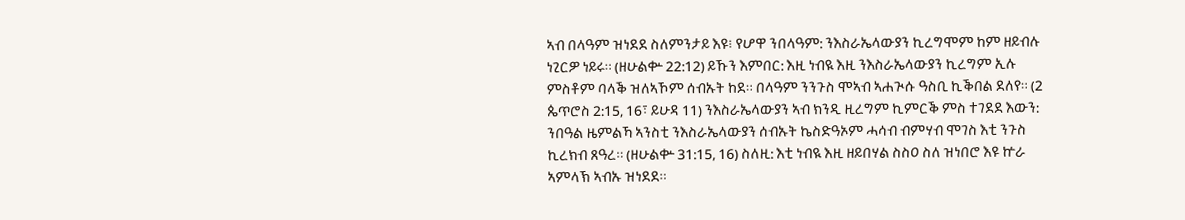ኣብ በላዓም ዝነደደ ስለምንታይ እዩ፧ የሆዋ ንበላዓም: ንእስራኤላውያን ኪረግሞም ከም ዘይብሉ ነጊርዎ ነይሩ። (ዘሁልቍ 22:12) ይኹን እምበር: እዚ ነብዪ እዚ ንእስራኤላውያን ኪረግም ኢሉ ምስቶም ባላቕ ዝለኣኾም ሰብኡት ከደ። በላዓም ንንጉስ ሞኣብ ኣሐጒሱ ዓስቢ ኪቕበል ደለየ። (2 ጴጥሮስ 2:15, 16፣ ይሁዳ 11) ንእስራኤላውያን ኣብ ክንዲ ዚረግም ኪምርቕ ምስ ተገደደ እውን: ንበዓል ዜምልኻ ኣንስቲ ንእስራኤላውያን ሰብኡት ኬስድዓኦም ሓሳብ ብምሃብ ሞገስ እቲ ንጉስ ኪረክብ ጸዓረ። (ዘሁልቍ 31:15, 16) ስለዚ: እቲ ነብዪ እዚ ዘይበሃል ስስዐ ስለ ዝነበሮ እዩ ኵራ ኣምላኽ ኣብኡ ዝነደደ።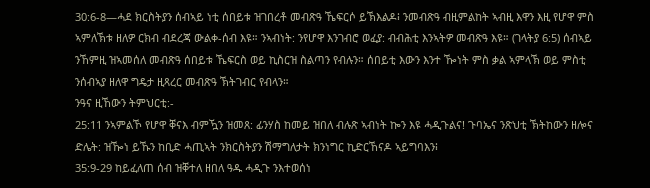30:6-8—ሓደ ክርስትያን ሰብኣይ ነቲ ሰበይቱ ዝገበረቶ መብጽዓ ኼፍርሶ ይኽእልዶ፧ ንመብጽዓ ብዚምልከት ኣብዚ እዋን እዚ የሆዋ ምስ ኣምለኽቱ ዘለዎ ርክብ ብደረጃ ውልቀ-ሰብ እዩ። ንኣብነት: ንየሆዋ እንገብሮ ወፈያ: ብብሕቲ እንኣትዎ መብጽዓ እዩ። (ገላትያ 6:5) ሰብኣይ ንኸምዚ ዝኣመሰለ መብጽዓ ሰበይቱ ኼፍርስ ወይ ኪስርዝ ስልጣን የብሉን። ሰበይቲ እውን እንተ ዀነት ምስ ቃል ኣምላኽ ወይ ምስቲ ንሰብኣያ ዘለዋ ግዴታ ዚጻረር መብጽዓ ኽትገብር የብላን።
ንዓና ዚኸውን ትምህርቲ:-
25:11 ንኣምልኾ የሆዋ ቐናእ ብምዃን ዝመጸ: ፊንሃስ ከመይ ዝበለ ብሉጽ ኣብነት ኰን እዩ ሓዲጉልና! ጉባኤና ንጽህቲ ኽትከውን ዘሎና ድሌት: ዝዀነ ይኹን ከቢድ ሓጢኣት ንክርስትያን ሽማግለታት ክንነግር ኪድርኸናዶ ኣይግባእን፧
35:9-29 ከይፈለጠ ሰብ ዝቐተለ ዘበለ ዓዱ ሓዲጉ ንእተወሰነ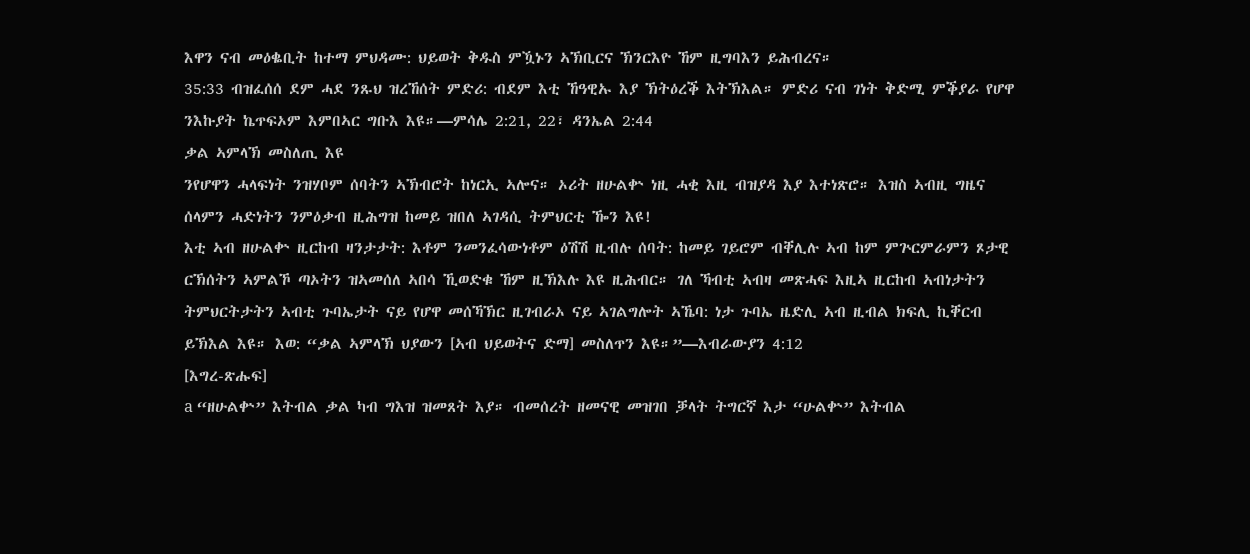እዋን ናብ መዕቈቢት ከተማ ምህዳሙ: ህይወት ቅዱስ ምዃኑን ኣኽቢርና ኽንርእዮ ኸም ዚግባእን ይሕብረና።
35:33 ብዝፈሰሰ ደም ሓደ ንጹህ ዝረኸሰት ምድሪ: ብደም እቲ ኸዓዊኡ እያ ኽትዕረቕ እትኽእል። ምድሪ ናብ ገነት ቅድሚ ምቕያራ የሆዋ ንእኩያት ኬጥፍኦም እምበኣር ግቡእ እዩ።—ምሳሌ 2:21, 22፣ ዳንኤል 2:44
ቃል ኣምላኽ መስለጢ እዩ
ንየሆዋን ሓላፍነት ንዝሃቦም ሰባትን ኣኽብሮት ከነርኢ ኣሎና። ኦሪት ዘሁልቍ ነዚ ሓቂ እዚ ብዝያዳ እያ እተነጽሮ። እዝስ ኣብዚ ግዜና ሰላምን ሓድነትን ንምዕቃብ ዚሕግዝ ከመይ ዝበለ ኣገዳሲ ትምህርቲ ዀን እዩ!
እቲ ኣብ ዘሁልቍ ዚርከብ ዛንታታት: እቶም ንመንፈሳውነቶም ዕሽሽ ዚብሉ ሰባት: ከመይ ገይሮም ብቐሊሉ ኣብ ከም ምጕርምራምን ጾታዊ ርኽሰትን ኣምልኾ ጣኦትን ዝኣመሰለ ኣበሳ ኺወድቁ ኸም ዚኽእሉ እዩ ዚሕብር። ገለ ኻብቲ ኣብዛ መጽሓፍ እዚኣ ዚርከብ ኣብነታትን ትምህርትታትን ኣብቲ ጉባኤታት ናይ የሆዋ መሰኻኽር ዚገብራኦ ናይ ኣገልግሎት ኣኼባ: ነታ ጉባኤ ዜድሊ ኣብ ዚብል ክፍሊ ኪቐርብ ይኽእል እዩ። እወ: “ቃል ኣምላኽ ህያውን [ኣብ ህይወትና ድማ] መስለጥን እዩ።”—እብራውያን 4:12
[እግረ-ጽሑፍ]
a “ዘሁልቍ” እትብል ቃል ካብ ግእዝ ዝመጸት እያ። ብመሰረት ዘመናዊ መዝገበ ቓላት ትግርኛ እታ “ሁልቍ” እትብል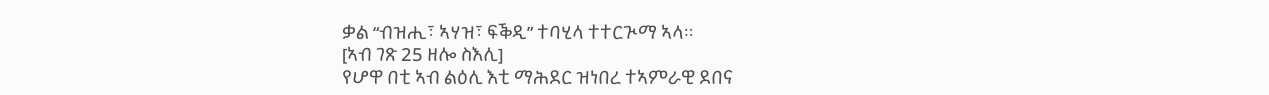ቃል “ብዝሒ፣ ኣሃዝ፣ ፍቕዲ” ተባሂላ ተተርጒማ ኣላ።
[ኣብ ገጽ 25 ዘሎ ስእሊ]
የሆዋ በቲ ኣብ ልዕሊ እቲ ማሕደር ዝነበረ ተኣምራዊ ደበና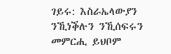ገይሩ: እስራኤላውያን ንኺነቕሉን ንኺሰፍሩን መምርሒ ይህቦም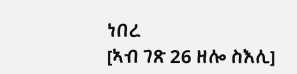ነበረ
[ኣብ ገጽ 26 ዘሎ ስእሊ]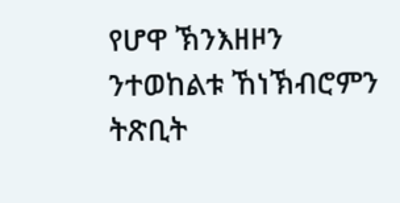የሆዋ ኽንእዘዞን ንተወከልቱ ኸነኽብሮምን ትጽቢት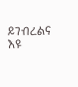ይገብረልና እዩ